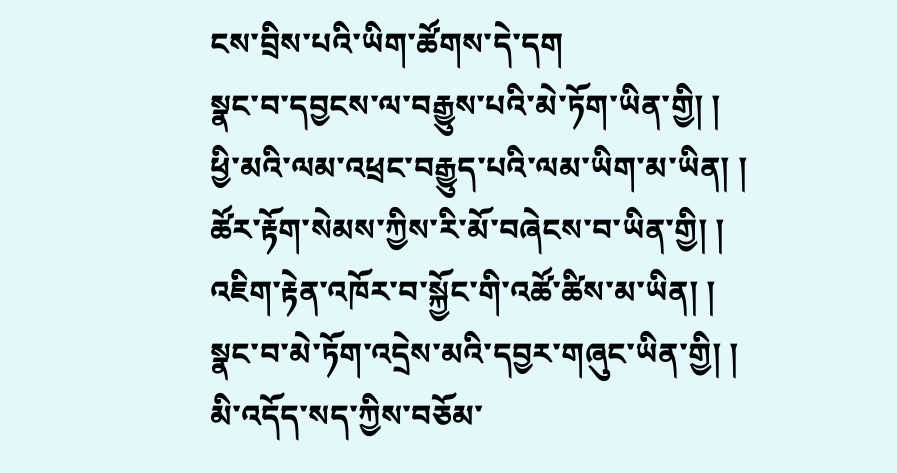ངས་བྲིས་པའི་ཡིག་ཚོགས་དེ་དག
སྣང་བ་དབྱངས་ལ་བརྒྱུས་པའི་མེ་ཏོག་ཡིན་གྱི། །
ཕྱི་མའི་ལམ་འཕྲང་བརྒྱུད་པའི་ལམ་ཡིག་མ་ཡིན། །
ཚོར་རྟོག་སེམས་ཀྱིས་རི་མོ་བཞེངས་བ་ཡིན་གྱི། །
འཇིག་རྟེན་འཁོར་བ་སྐྱོང་གི་འཚོ་ཚིས་མ་ཡིན། །
སྣང་བ་མེ་ཏོག་འདྲེས་མའི་དབྱར་གཞུང་ཡིན་གྱི། །
མི་འདོད་སད་ཀྱིས་བཅོམ་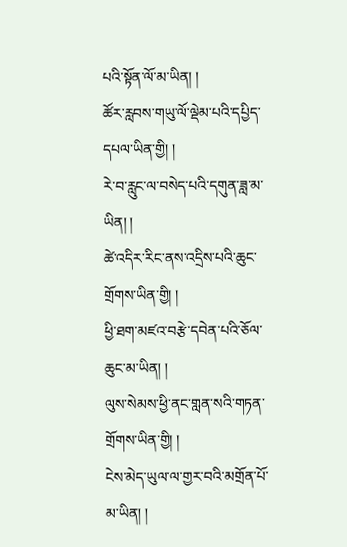པའི་སྟོན་ལོ་མ་ཡིན། །
ཚོར་རླབས་གཡུ་ལོ་ལྡེམ་པའི་དཔྱིད་དཔལ་ཡིན་གྱི། །
རེ་བ་རླུང་ལ་བསེད་པའི་དགུན་ཟླ་མ་ཡིན། །
ཚེ་འདིར་རིང་ནས་འདྲིས་པའི་ཆུང་གྲོགས་ཡིན་གྱི། །
ཕྱི་ཐག་མཛའ་བརྩེ་དབེན་པའི་ཅོལ་ཆུང་མ་ཡིན། །
ལུས་སེམས་ཕྱི་ནང་གླན་སའི་གཏན་གྲོགས་ཡིན་གྱི། །
ངེས་མེད་ཡུལ་ལ་གྱར་བའི་མགྲོན་པོ་མ་ཡིན། །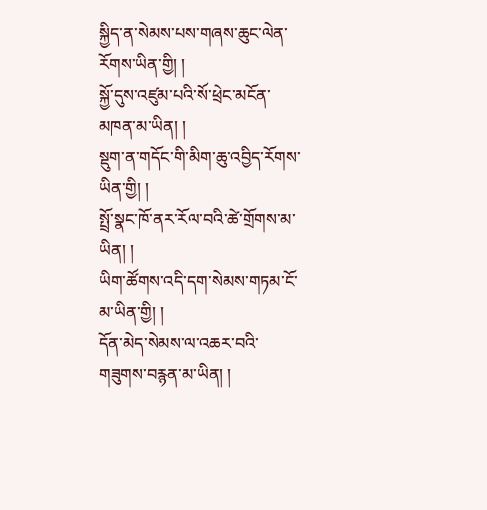སྐྱིད་ན་སེམས་པས་གཞས་ཆུང་ལེན་རོགས་ཡིན་གྱི། །
སྐྱོ་དུས་འཛུམ་པའི་སོ་ཕྲེང་མངོན་མཁན་མ་ཡིན། །
སྡུག་ན་གདོང་གི་མིག་ཆུ་འབྱིད་རོགས་ཡིན་གྱི། །
སྤྲོ་སྣང་ཁོ་ནར་རོལ་བའི་ཚེ་གྲོགས་མ་ཡིན། །
ཡིག་ཚོགས་འདི་དག་སེམས་གཏམ་ངོ་མ་ཡིན་གྱི། །
དོན་མེད་སེམས་ལ་འཆར་བའི་གཟུགས་བརྙན་མ་ཡིན། །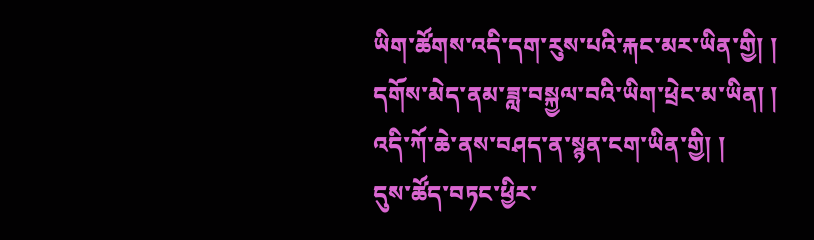ཡིག་ཚོགས་འདི་དག་རུས་པའི་རྐང་མར་ཡིན་གྱི། །
དགོས་མེད་ནམ་ཟླ་བསྐྱལ་བའི་ཡིག་ཕྲེང་མ་ཡིན། །
འདི་ཀོ་ཆེ་ནས་བཤད་ན་སྙན་ངག་ཡིན་གྱི། །
དུས་ཚོད་བཏང་ཕྱིར་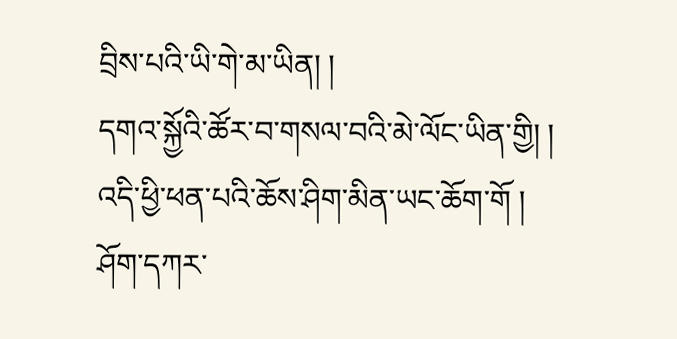བྲིས་པའི་ཡི་གེ་མ་ཡིན། །
དགའ་སྐྱོའི་ཚོར་བ་གསལ་བའི་མེ་ལོང་ཡིན་གྱི། །
འདི་ཕྱི་ཕན་པའི་ཆོས་ཤིག་མིན་ཡང་ཆོག་གོ །
ཤོག་དཀར་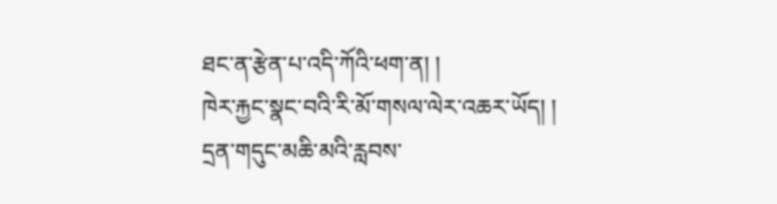ཐང་ན་རྩེན་པ་འདི་ཀོའི་ཕག་ན། །
ཁེར་རྐྱང་སྣང་བའི་རི་མོ་གསལ་ལེར་འཆར་ཡོད། །
དྲན་གདུང་མཆི་མའི་རླབས་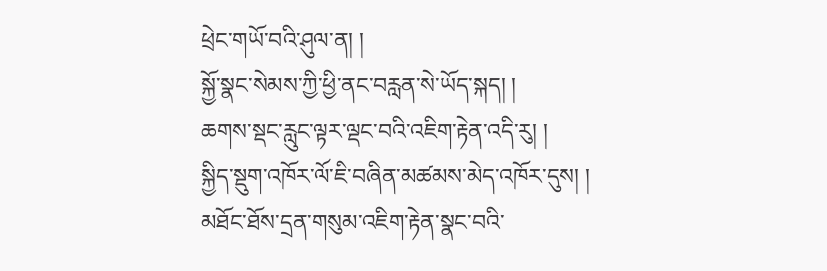ཕྲེང་གཡོ་བའི་ཤུལ་ན། །
སྐྱོ་སྣང་སེམས་ཀྱི་ཕྱི་ནང་བརླན་སེ་ཡོད་སྐད། །
ཆགས་སྡང་རླུང་ལྟར་ལྡང་བའི་འཇིག་རྟེན་འདི་རུ། །
སྐྱིད་སྡུག་འཁོར་ལོ་ཇི་བཞིན་མཚམས་མེད་འཁོར་དུས། །
མཐོང་ཐོས་དྲན་གསུམ་འཇིག་རྟེན་སྣང་བའི་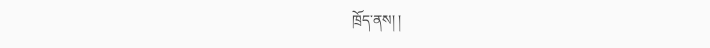ཁྲོད་ནས། །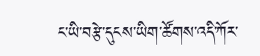ང་ཡི་བརྩེ་དུངས་ཡིག་ཚོགས་འདི་ཀོར་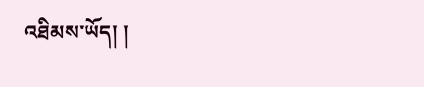འཐིམས་ཡོད། །